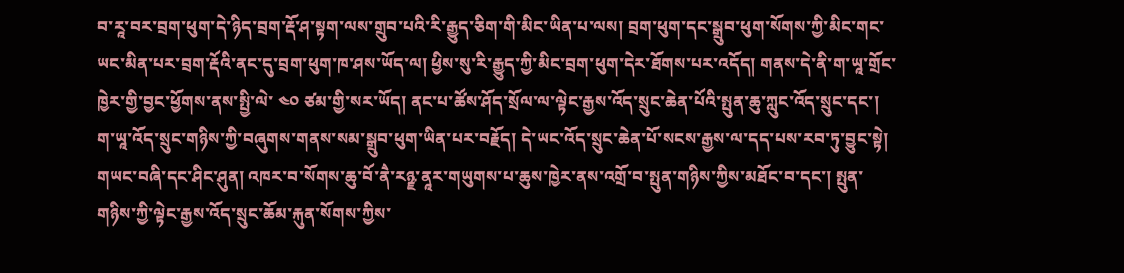བ་རཱ་བར་བྲག་ཕུག་དེ་ཉིད་བྲག་རྡོ་ཤ་སྟག་ལས་གྲུབ་པའི་རི་རྒྱུད་ཅིག་གི་མིང་ཡིན་པ་ལས། བྲག་ཕུག་དང་སྒྲུབ་ཕུག་སོགས་ཀྱི་མིང་གང་ཡང་མིན་པར་བྲག་རྡོའི་ནང་དུ་བྲག་ཕུག་ཁ་ཤས་ཡོད་ལ། ཕྱིས་སུ་རི་རྒྱུད་ཀྱི་མིང་བྲག་ཕུག་དེར་ཐོགས་པར་འདོད། གནས་དེ་ནི་ག་ཡཱ་གྲོང་ཁྱེར་གྱི་བྱང་ཕྱོགས་ནས་སྤྱི་ལེ་ ༤༠ ཙམ་གྱི་སར་ཡོད། ནང་པ་ཚོས་ཤོད་སྲོལ་ལ་ལྟེང་རྒྱས་འོད་སྲུང་ཆེན་པོའི་སྤུན་ཆུ་ཀླུང་འོད་སྲུང་དང་། ག་ཡཱ་འོད་སྲུང་གཉིས་ཀྱི་བཞུགས་གནས་སམ་སྒྲུབ་ཕུག་ཡིན་པར་བརྗོད། དེ་ཡང་འོད་སྲུང་ཆེན་པོ་སངས་རྒྱས་ལ་དད་པས་རབ་ཏུ་བྱུང་སྟེ། གཡང་བཞི་དང་ཤིང་ཤུན། འཁར་བ་སོགས་ཆུ་བོ་ནཻ་རཉྫ་ནཱར་གཡུགས་པ་ཆུས་ཁྱེར་ནས་འགྲོ་བ་སྤུན་གཉིས་ཀྱིས་མཐོང་བ་དང་། སྤུན་གཉིས་ཀྱི་ལྟེང་རྒྱས་འོད་སྲུང་ཆོམ་རྐུན་སོགས་ཀྱིས་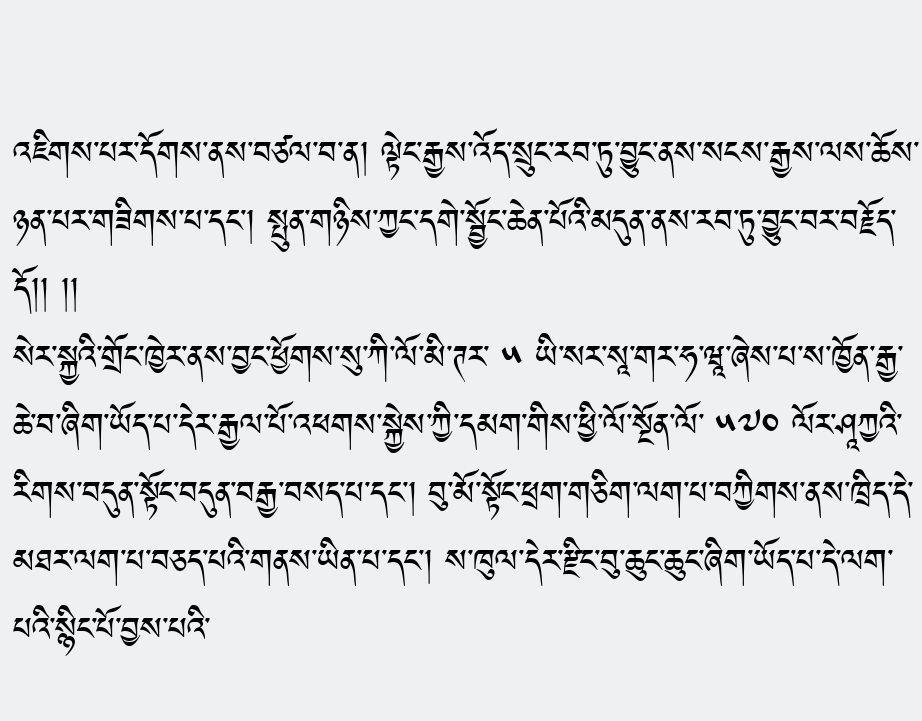འཇིགས་པར་དོགས་ནས་བཙལ་བ་ན། ལྟེང་རྒྱས་འོད་སྲུང་རབ་ཏུ་བྱུང་ནས་སངས་རྒྱས་ལས་ཆོས་ཉན་པར་གཟིགས་པ་དང་། སྤུན་གཉིས་ཀྱང་དགེ་སྦྱོང་ཆེན་པོའི་མདུན་ནས་རབ་ཏུ་བྱུང་བར་བརྗོད་དོ།། །།
སེར་སྐྱའི་གྲོང་ཁྱེར་ནས་བྱང་ཕྱོགས་སུ་ཀི་ལོ་མི་ཊར་ ༥ ཡི་སར་སཱ་གར་ཧ་ཝཱ་ཞེས་པ་ས་ཁྱོན་རྒྱ་ཆེ་བ་ཞིག་ཡོད་པ་དེར་རྒྱལ་པོ་འཕགས་སྐྱེས་ཀྱི་དམག་གིས་ཕྱི་ལོ་སྔོན་ལོ་ ༥༧༠ ལོར་ཤཱཀྱའི་རིགས་བདུན་སྟོང་བདུན་བརྒྱ་བསད་པ་དང་། བུ་མོ་སྟོང་ཕྲག་གཅིག་ལག་པ་བཀྱིགས་ནས་ཁྲིད་དེ་མཐར་ལག་པ་བཅད་པའི་གནས་ཡིན་པ་དང་། ས་ཁུལ་དེར་རྫིང་བུ་ཆུང་ཆུང་ཞིག་ཡོད་པ་དེ་ལག་པའི་སྙིང་པོ་བྱས་པའི་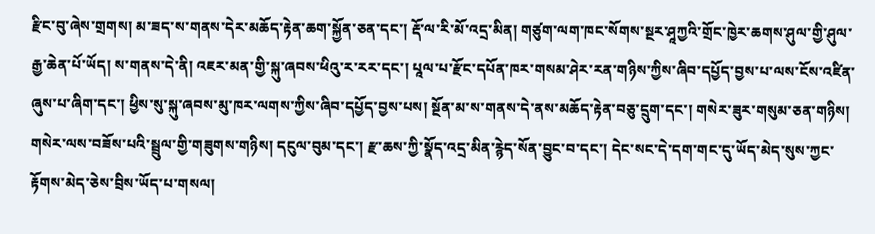རྫིང་བུ་ཞེས་གྲགས། མ་ཟད་ས་གནས་དེར་མཆོད་རྟེན་ཆག་སྐྱོན་ཅན་དང་། རྡོ་ལ་རི་མོ་འདྲ་མིན། གཙུག་ལག་ཁང་སོགས་སྔར་ཤཱཀྱའི་གྲོང་ཁྱེར་ཆགས་ཤུལ་གྱི་ཤུལ་རྒྱ་ཆེན་པོ་ཡོད། ས་གནས་དེ་ནི། འཇར་མན་གྱི་སྐུ་ཞབས་ཕིའུ་ར་རར་དང་། པཱལ་པ་རྫོང་དཔོན་ཁར་གསམ་ཤེར་རན་གཉིས་ཀྱིས་ཞིབ་དཔྱོད་བྱས་པ་ལས་ངོས་འཛིན་ཞུས་པ་ཞིག་དང་། ཕྱིས་སུ་སྐུ་ཞབས་མུ་ཁར་ལགས་ཀྱིས་ཞིབ་དཔྱོད་བྱས་པས། སྔོན་མ་ས་གནས་དེ་ནས་མཆོད་རྟེན་བཅུ་དྲུག་དང་། གསེར་ཟུར་གསུམ་ཅན་གཉིས། གསེར་ལས་བཟོས་པའི་སྦྲུལ་གྱི་གཟུགས་གཉིས། དངུལ་བུམ་དང་། རྫ་ཆས་ཀྱི་སྣོད་འདྲ་མིན་རྙེད་སོན་བྱུང་བ་དང་། དེང་སང་དེ་དག་གང་དུ་ཡོད་མེད་སུས་ཀྱང་རྟོགས་མེད་ཅེས་བྲིས་ཡོད་པ་གསལ།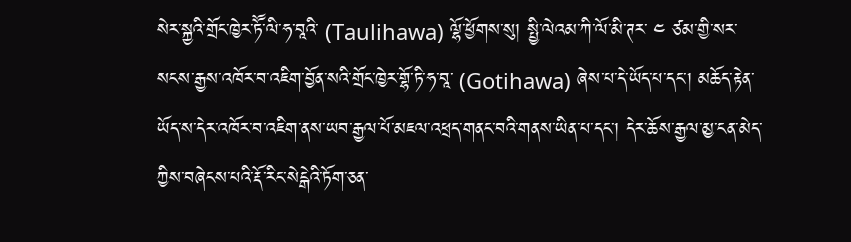སེར་སྐྱའི་གྲོང་ཁྱེར་ཏཽ་ལི་ཧ་བཱའི་ (Taulihawa) ལྷོ་ཕྱོགས་སུ། སྤྱི་ལེའམ་ཀི་ལོ་མི་ཊར་ ༤ ཙམ་གྱི་སར་སངས་རྒྱས་འཁོར་བ་འཇིག་བྱོན་སའི་གྲོང་ཁྱེར་གྷོ་ཏི་ཧ་བཱ་ (Gotihawa) ཞེས་པ་དེ་ཡོད་པ་དང་། མཆོད་རྟེན་ཡོད་ས་དེར་འཁོར་བ་འཇིག་ནས་ཡབ་རྒྱལ་པོ་མཇལ་འཕྲད་གནང་བའི་གནས་ཡིན་པ་དང་། དེར་ཆོས་རྒྱལ་མྱ་ངན་མེད་ཀྱིས་བཞེངས་པའི་རྡོ་རིང་སེངྒེའི་ཏོག་ཅན་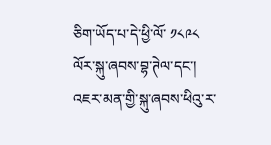ཅིག་ཡོད་པ་དེ་ཕྱི་ལོ་ ༡༨༩༨ ལོར་སྐུ་ཞབས་བྷ་ཊེལ་དང་། འཇར་མན་གྱི་སྐུ་ཞབས་ཕིའུ་ར་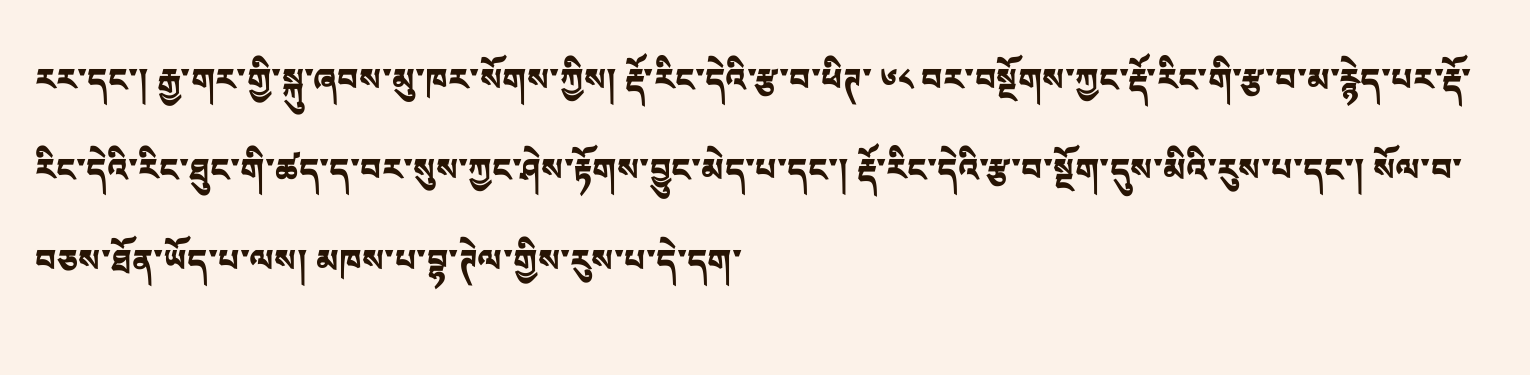རར་དང་། རྒྱ་གར་གྱི་སྐུ་ཞབས་མུ་ཁར་སོགས་ཀྱིས། རྡོ་རིང་དེའི་རྩ་བ་ཕིཊ་ ༦༨ བར་བསྔོགས་ཀྱང་རྡོ་རིང་གི་རྩ་བ་མ་རྙེད་པར་རྡོ་རིང་དེའི་རིང་ཐུང་གི་ཚད་ད་བར་སུས་ཀྱང་ཤེས་རྟོགས་བྱུང་མེད་པ་དང་། རྡོ་རིང་དེའི་རྩ་བ་སྔོག་དུས་མིའི་རུས་པ་དང་། སོལ་བ་བཅས་ཐོན་ཡོད་པ་ལས། མཁས་པ་བྷ་ཊེལ་གྱིས་རུས་པ་དེ་དག་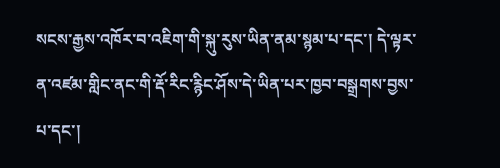སངས་རྒྱས་འཁོར་བ་འཇིག་གི་སྐུ་རུས་ཡིན་ནམ་སྙམ་པ་དང་། དེ་ལྟར་ན་འཛམ་གླིང་ནང་གི་རྡོ་རིང་རྙིང་ཤོས་དེ་ཡིན་པར་ཁྱབ་བསྒྲགས་བྱས་པ་དང་།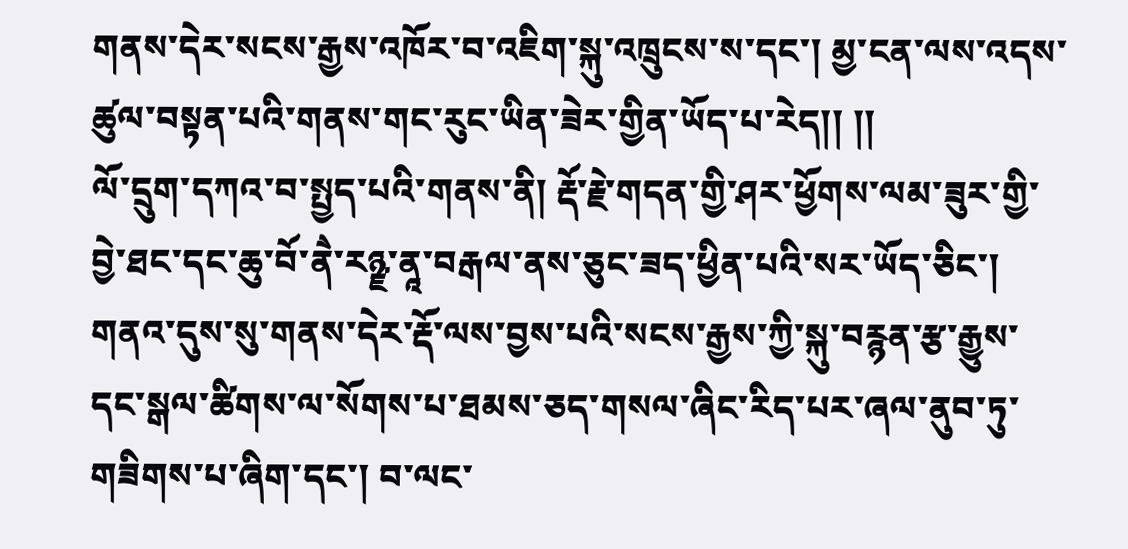གནས་དེར་སངས་རྒྱས་འཁོར་བ་འཇིག་སྐུ་འཁྲུངས་ས་དང་། མྱ་ངན་ལས་འདས་ཚུལ་བསྟན་པའི་གནས་གང་རུང་ཡིན་ཟེར་གྱིན་ཡོད་པ་རེད།། །།
ལོ་དྲུག་དཀའ་བ་སྤྱད་པའི་གནས་ནི། རྡོ་རྗེ་གདན་གྱི་ཤར་ཕྱོགས་ལམ་ཟུར་གྱི་བྱེ་ཐང་དང་ཆུ་བོ་ནཻ་རཉྫ་ནཱ་བརྒལ་ནས་ཅུང་ཟད་ཕྱིན་པའི་སར་ཡོད་ཅིང་། གནའ་དུས་སུ་གནས་དེར་རྡོ་ལས་བྱས་པའི་སངས་རྒྱས་ཀྱི་སྐུ་བརྙན་རྩ་རྒྱུས་དང་སྒལ་ཚིགས་ལ་སོགས་པ་ཐམས་ཅད་གསལ་ཞིང་རིད་པར་ཞལ་ནུབ་ཏུ་གཟིགས་པ་ཞིག་དང་། བ་ལང་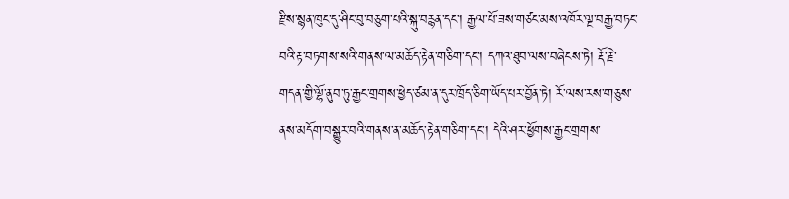རྫིས་སྙན་ཁུང་དུ་ཤིང་བུ་བཅུག་པའི་སྐུ་བརྙན་དང་། རྒྱལ་པོ་ཟས་གཙང་མས་འཁོར་ལྔ་བརྒྱ་བཏང་བའི་རྟ་བཏགས་སའི་གནས་ལ་མཆོད་རྟེན་གཅིག་དང་། དཀའ་ཐུབ་ལས་བཞེངས་ཏེ། རྡོ་རྗེ་གདན་གྱི་ལྷོ་ནུབ་ཏུ་རྒྱང་གྲགས་ཕྱེད་ཙམ་ན་དུར་ཁྲོད་ཅིག་ཡོད་པར་བྱོན་ཏེ། རོ་ལས་རས་གཅུས་ནས་མདོག་བསྒྱུར་བའི་གནས་ན་མཆོད་རྟེན་གཅིག་དང་། དེའི་ཤར་ཕྱོགས་རྒྱང་གྲགས་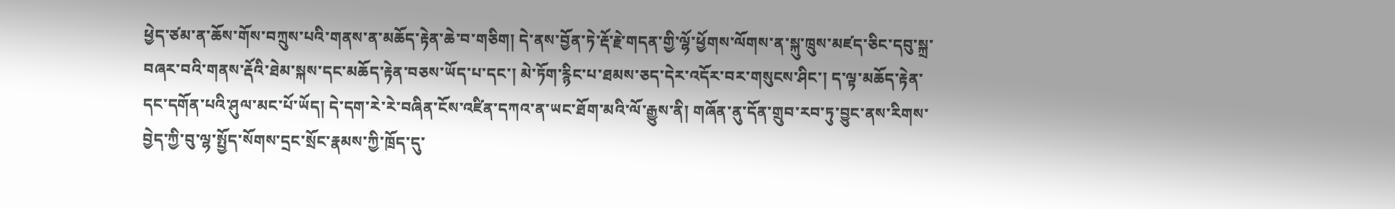ཕྱེད་ཙམ་ན་ཆོས་གོས་བཀྲུས་པའི་གནས་ན་མཆོད་རྟེན་ཆེ་བ་གཅིག། དེ་ནས་བྱོན་ཏེ་རྡོ་རྗེ་གདན་གྱི་ལྷོ་ཕྱོགས་ལོགས་ན་སྐུ་ཁྲུས་མཛད་ཅིང་དབུ་སྐྲ་བཞར་བའི་གནས་རྡོའི་ཐེམ་སྐས་དང་མཆོད་རྟེན་བཅས་ཡོད་པ་དང་། མེ་ཏོག་རྙིང་པ་ཐམས་ཅད་དེར་འདོར་བར་གསུངས་ཤིང་། ད་ལྟ་མཆོད་རྟེན་དང་དགོན་པའི་ཤུལ་མང་པོ་ཡོད། དེ་དག་རེ་རེ་བཞིན་ངོས་འཛིན་དཀའ་ན་ཡང་ཐོག་མའི་ལོ་རྒྱུས་ནི། གཞོན་ནུ་དོན་གྲུབ་རབ་ཏུ་བྱུང་ནས་རིགས་བྱེད་ཀྱི་བུ་ལྷ་སྤྱོད་སོགས་དྲང་སྲོང་རྣམས་ཀྱི་ཁྲོད་དུ་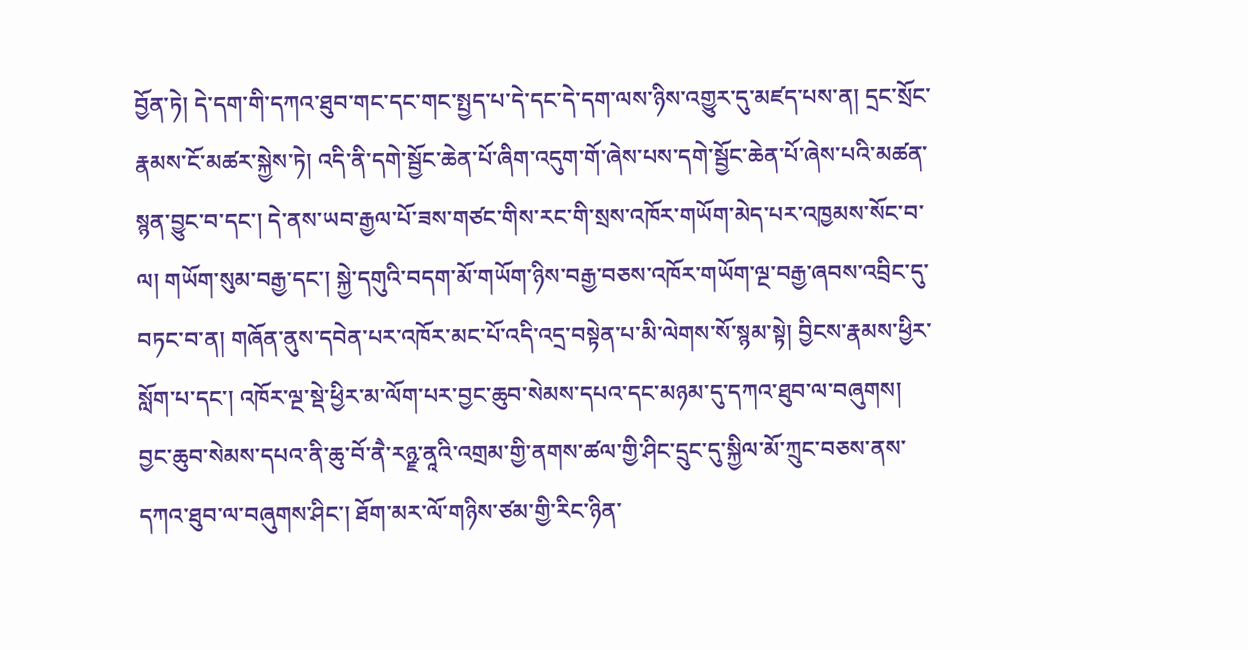བྱོན་ཏེ། དེ་དག་གི་དཀའ་ཐུབ་གང་དང་གང་སྤྱད་པ་དེ་དང་དེ་དག་ལས་ཉིས་འགྱུར་དུ་མཛད་པས་ན། དྲང་སྲོང་རྣམས་ངོ་མཚར་སྐྱེས་ཏེ། འདི་ནི་དགེ་སྦྱོང་ཆེན་པོ་ཞིག་འདུག་གོ་ཞེས་པས་དགེ་སྦྱོང་ཆེན་པོ་ཞེས་པའི་མཚན་སྙན་བྱུང་བ་དང་། དེ་ནས་ཡབ་རྒྱལ་པོ་ཟས་གཙང་གིས་རང་གི་སྲས་འཁོར་གཡོག་མེད་པར་འཁྱམས་སོང་བ་ལ། གཡོག་སུམ་བརྒྱ་དང་། སྐྱེ་དགུའི་བདག་མོ་གཡོག་ཉིས་བརྒྱ་བཅས་འཁོར་གཡོག་ལྔ་བརྒྱ་ཞབས་འབྲིང་དུ་བཏང་བ་ན། གཞོན་ནུས་དབེན་པར་འཁོར་མང་པོ་འདི་འདྲ་བསྟེན་པ་མི་ལེགས་སོ་སྙམ་སྟེ། བྱིངས་རྣམས་ཕྱིར་སློག་པ་དང་། འཁོར་ལྔ་སྡེ་ཕྱིར་མ་ལོག་པར་བྱང་ཆུབ་སེམས་དཔའ་དང་མཉམ་དུ་དཀའ་ཐུབ་ལ་བཞུགས། བྱང་ཆུབ་སེམས་དཔའ་ནི་ཆུ་བོ་ནཻ་རཉྫ་ནཱའི་འགྲམ་གྱི་ནགས་ཚལ་གྱི་ཤིང་དྲུང་དུ་སྐྱིལ་མོ་ཀྲུང་བཅས་ནས་དཀའ་ཐུབ་ལ་བཞུགས་ཤིང་། ཐོག་མར་ལོ་གཉིས་ཙམ་གྱི་རིང་ཉིན་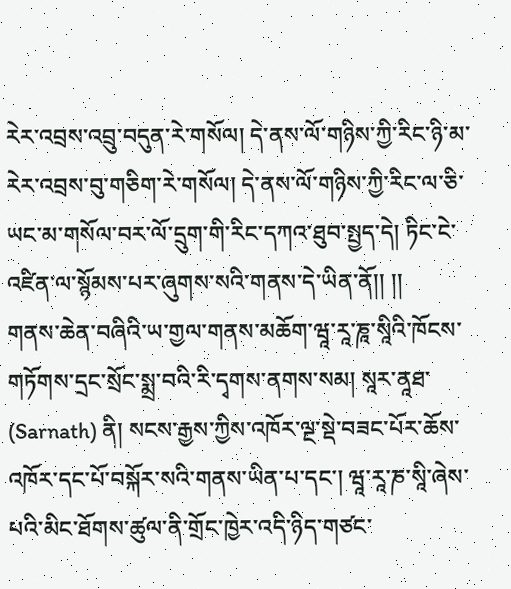རེར་འབྲས་འབྲུ་བདུན་རེ་གསོལ། དེ་ནས་ལོ་གཉིས་ཀྱི་རིང་ཉི་མ་རེར་འབྲས་བུ་གཅིག་རེ་གསོལ། དེ་ནས་ལོ་གཉིས་ཀྱི་རིང་ལ་ཅི་ཡང་མ་གསོལ་བར་ལོ་དྲུག་གི་རིང་དཀའ་ཐུབ་སྤྱད་དེ། ཏིང་ངེ་འཛིན་ལ་སྙོམས་པར་ཞུགས་སའི་གནས་དེ་ཡིན་ནོ།། །།
གནས་ཆེན་བཞིའི་ཡ་གྱལ་གནས་མཆོག་ཝཱ་རཱ་ཎཱ་སཱིའི་ཁོངས་གཏོགས་དྲང་སྲོང་སྨྲ་བའི་རི་དྭགས་ནགས་སམ། སཱར་ནཱཐ་ (Sarnath) ནི། སངས་རྒྱས་ཀྱིས་འཁོར་ལྔ་སྡེ་བཟང་པོར་ཆོས་འཁོར་དང་པོ་བསྐོར་སའི་གནས་ཡིན་པ་དང་། ཝཱ་རཱ་ཎ་སཱི་ཞེས་པའི་མིང་ཐོགས་ཚུལ་ནི་གྲོང་ཁྱེར་འདི་ཉིད་གཙང་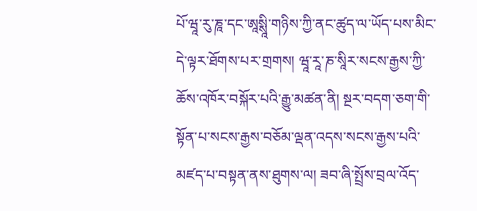པོ་ཝཱ་རུ་ཎཱ་དང་ཨཱསྶཱི་གཉིས་ཀྱི་ནང་ཚུད་ལ་ཡོད་པས་མིང་དེ་ལྟར་ཐོགས་པར་གྲགས། ཝཱ་རཱ་ཎ་སཱིར་སངས་རྒྱས་ཀྱི་ཆོས་འཁོར་བསྐོར་པའི་རྒྱུ་མཚན་ནི། སྔར་བདག་ཅག་གི་སྟོན་པ་སངས་རྒྱས་བཅོམ་ལྡན་འདས་སངས་རྒྱས་པའི་མཛད་པ་བསྟན་ནས་ཐུགས་ལ། ཟབ་ཞི་སྤྲོས་བྲལ་འོད་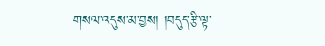གསལ་འདུས་མ་བྱས། །བདུད་རྩི་ལྟ་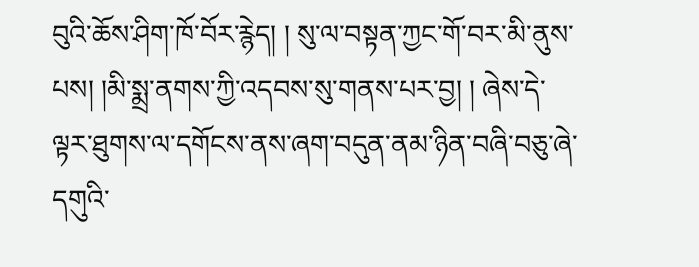བུའི་ཆོས་ཤིག་ཁོ་བོར་རྙེད། ། སུ་ལ་བསྟན་ཀྱང་གོ་བར་མི་ནུས་པས། །མི་སྨྲ་ནགས་ཀྱི་འདབས་སུ་གནས་པར་བྱ། ། ཞེས་དེ་ལྟར་ཐུགས་ལ་དགོངས་ནས་ཞག་བདུན་ནམ་ཉིན་བཞི་བཅུ་ཞེ་དགུའི་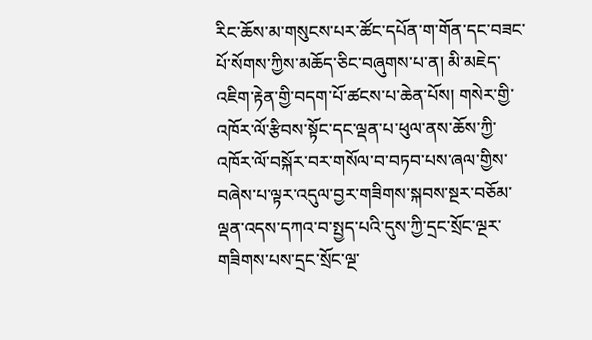རིང་ཆོས་མ་གསུངས་པར་ཚོང་དཔོན་ག་གོན་དང་བཟང་པོ་སོགས་ཀྱིས་མཆོད་ཅིང་བཞུགས་པ་ན། མི་མཇེད་འཇིག་རྟེན་གྱི་བདག་པོ་ཚངས་པ་ཆེན་པོས། གསེར་གྱི་འཁོར་ལོ་རྩིབས་སྟོང་དང་ལྡན་པ་ཕུལ་ནས་ཆོས་ཀྱི་འཁོར་ལོ་བསྐོར་བར་གསོལ་བ་བཏབ་པས་ཞལ་གྱིས་བཞེས་པ་ལྟར་འདུལ་བྱར་གཟིགས་སྐབས་སྔར་བཅོམ་ལྡན་འདས་དཀའ་བ་སྤྱད་པའི་དུས་ཀྱི་དྲང་སྲོང་ལྔར་གཟིགས་པས་དྲང་སྲོང་ལྔ་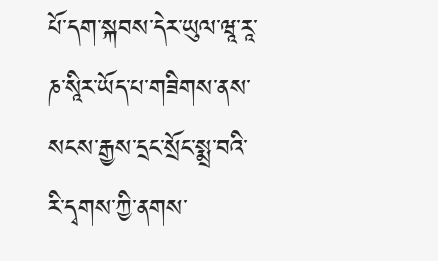པོ་དག་སྐབས་དེར་ཡུལ་ཝཱ་རཱ་ཎ་སཱིར་ཡོད་པ་གཟིགས་ནས་སངས་རྒྱས་དྲང་སྲོང་སྨྲ་བའི་རི་དྭགས་ཀྱི་ནགས་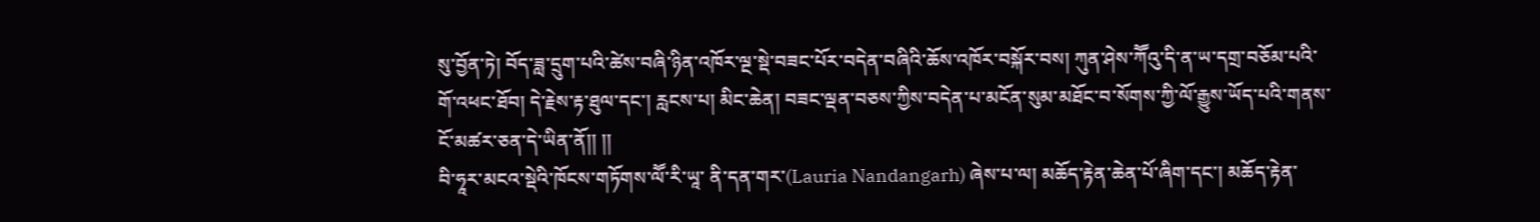སུ་བྱོན་ཏེ། བོད་ཟླ་དྲུག་པའི་ཚེས་བཞི་ཉིན་འཁོར་ལྔ་སྡེ་བཟང་པོར་བདེན་བཞིའི་ཆོས་འཁོར་བསྐོར་བས། ཀུན་ཤེས་ཀཽའུ་དི་ན་ཡ་དགྲ་བཅོམ་པའི་གོ་འཕང་ཐོབ། དེ་རྗེས་རྟ་ཐུལ་དང་། རླངས་པ། མིང་ཆེན། བཟང་ལྡན་བཅས་ཀྱིས་བདེན་པ་མངོན་སུམ་མཐོང་བ་སོགས་ཀྱི་ལོ་རྒྱུས་ཡོད་པའི་གནས་ངོ་མཚར་ཅན་དེ་ཡིན་ནོ།། །།
བི་ཧཱར་མངའ་སྡེའི་ཁོངས་གཏོགས་ལཽ་རི་ཡཱ་ ནི་དན་གར་(Lauria Nandangarh) ཞེས་པ་ལ། མཆོད་རྟེན་ཆེན་པོ་ཞིག་དང་། མཆོད་རྟེན་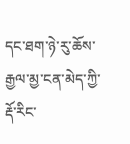དང་ཐག་ཉེ་རུ་ཆོས་རྒྱལ་མྱ་ངན་མེད་ཀྱི་རྡོ་རིང་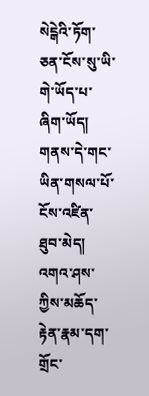སེངྒེའི་ཏོག་ཅན་ངོས་སུ་ཡི་གེ་ཡོད་པ་ཞིག་ཡོད། གནས་དེ་གང་ཡིན་གསལ་པོ་ངོས་འཛིན་ཐུབ་མེད། འགའ་ཤས་ཀྱིས་མཆོད་རྟེན་རྣམ་དག་གྲོང་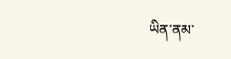ཡིན་ནམ་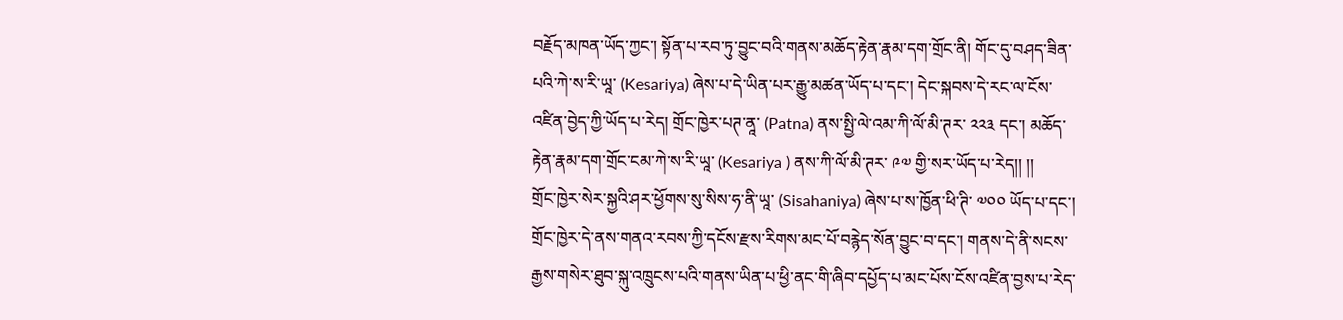བརྗོད་མཁན་ཡོད་ཀྱང་། སྟོན་པ་རབ་ཏུ་བྱུང་བའི་གནས་མཆོད་རྟེན་རྣམ་དག་གྲོང་ནི། གོང་དུ་བཤད་ཟིན་པའི་ཀེ་ས་རི་ཡཱ་ (Kesariya) ཞེས་པ་དེ་ཡིན་པར་རྒྱུ་མཚན་ཡོད་པ་དང་། དེང་སྐབས་དེ་རང་ལ་ངོས་འཛིན་བྱེད་ཀྱི་ཡོད་པ་རེད། གྲོང་ཁྱེར་པཊ་ནཱ་ (Patna) ནས་སྤྱི་ལེ་འམ་ཀི་ལོ་མི་ཊར་ ༢༢༣ དང་། མཆོད་རྟེན་རྣམ་དག་གྲོང་ངམ་ཀེ་ས་རི་ཡཱ་ (Kesariya ) ནས་ཀི་ལོ་མི་ཊར་ ༩༧ གྱི་སར་ཡོད་པ་རེད།། །།
གྲོང་ཁྱེར་སེར་སྐྱའི་ཤར་ཕྱོགས་སུ་སིས་ཧ་ནི་ཡཱ་ (Sisahaniya) ཞེས་པ་ས་ཁྱོན་ཕི་ཊི་ ༧༠༠ ཡོད་པ་དང་། གྲོང་ཁྱེར་དེ་ནས་གནའ་རབས་ཀྱི་དངོས་རྫས་རིགས་མང་པོ་བརྙེད་སོན་བྱུང་བ་དང་། གནས་དེ་ནི་སངས་རྒྱས་གསེར་ཐུབ་སྐུ་འཁྲུངས་པའི་གནས་ཡིན་པ་ཕྱི་ནང་གི་ཞིབ་དཔྱོད་པ་མང་པོས་ངོས་འཛིན་བྱས་པ་རེད་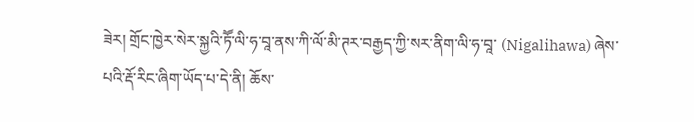ཟེར། གྲོང་ཁྱེར་སེར་སྐྱའི་ཏཽ་ལི་ཧ་བཱ་ནས་ཀི་ལོ་མི་ཊར་བརྒྱད་ཀྱི་སར་ནིག་ལི་ཧ་བཱ་ (Nigalihawa) ཞེས་པའི་རྡོ་རིང་ཞིག་ཡོད་པ་དེ་ནི། ཆོས་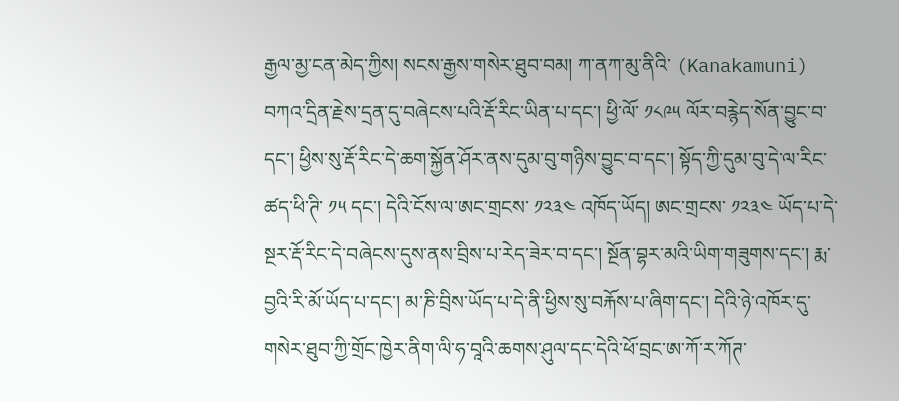རྒྱལ་མྱ་ངན་མེད་ཀྱིས། སངས་རྒྱས་གསེར་ཐུབ་བམ། ཀ་ནཀ་མུ་ནིའི་ (Kanakamuni) བཀའ་དྲིན་རྗེས་དྲན་དུ་བཞེངས་པའི་རྡོ་རིང་ཡིན་པ་དང་། ཕྱི་ལོ་ ༡༨༩༥ ལོར་བརྙེད་སོན་བྱུང་བ་དང་། ཕྱིས་སུ་རྡོ་རིང་དེ་ཆག་སྐྱོན་ཤོར་ནས་དུམ་བུ་གཉིས་བྱུང་བ་དང་། སྟོད་ཀྱི་དུམ་བུ་དེ་ལ་རིང་ཚད་ཕི་ཊི་ ༡༥ དང་། དེའི་ངོས་ལ་ཨང་གྲངས་ ༡༢༣༤ འཁོད་ཡོད། ཨང་གྲངས་ ༡༢༣༤ ཡོད་པ་དེ་སྔར་རྡོ་རིང་དེ་བཞེངས་དུས་ནས་བྲིས་པ་རེད་ཟེར་བ་དང་། སྔོན་བྷར་མའི་ཡིག་གཟུགས་དང་། རྨ་བྱའི་རི་མོ་ཡོད་པ་དང་། མ་ཎི་བྲིས་ཡོད་པ་དེ་ནི་ཕྱིས་སུ་བརྐོས་པ་ཞིག་དང་། དེའི་ཉེ་འཁོར་དུ་གསེར་ཐུབ་ཀྱི་གྲོང་ཁྱེར་ནིག་ལི་ཧ་བཱའི་ཆགས་ཤུལ་དང་དེའི་ཕོ་བྲང་ཨ་ཀོ་ར་ཀོཊ་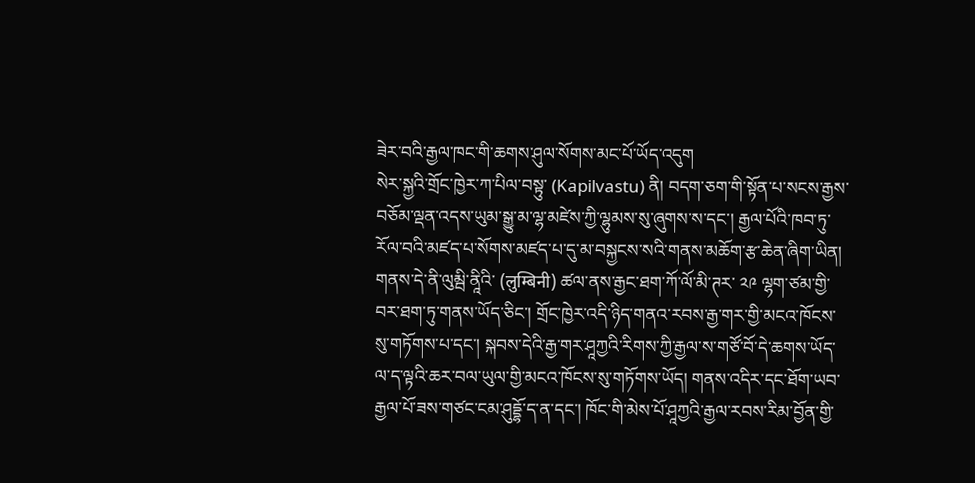ཟེར་བའི་རྒྱལ་ཁང་གི་ཆགས་ཤུལ་སོགས་མང་པོ་ཡོད་འདུག
སེར་སྐྱའི་གྲོང་ཁྱེར་ཀ་པིལ་བསྟུ་ (Kapilvastu) ནི། བདག་ཅག་གི་སྟོན་པ་སངས་རྒྱས་བཅོམ་ལྡན་འདས་ཡུམ་སྒྱུ་མ་ལྷ་མཛེས་ཀྱི་ལྷུམས་སུ་ཞུགས་ས་དང་། རྒྱལ་པོའི་ཁབ་ཏུ་རོལ་བའི་མཛད་པ་སོགས་མཛད་པ་དུ་མ་བསྐྱངས་སའི་གནས་མཆོག་རྩ་ཆེན་ཞིག་ཡིན། གནས་དེ་ནི་ལུམྦི་ནཱིའི་ (लुम्बिनी) ཚལ་ནས་རྒྱང་ཐག་ཀོ་ལོ་མི་ཊར་ ༢༩ ལྷག་ཙམ་གྱི་བར་ཐག་ཏུ་གནས་ཡོད་ཅིང་། གྲོང་ཁྱེར་འདི་ཉིད་གནའ་རབས་རྒྱ་གར་གྱི་མངའ་ཁོངས་སུ་གཏོགས་པ་དང་། སྐབས་དེའི་རྒྱ་གར་ཤཱཀྱའི་རིགས་ཀྱི་རྒྱལ་ས་གཙོ་བོ་དེ་ཆགས་ཡོད་ལ་ད་ལྟའི་ཆར་བལ་ཡུལ་གྱི་མངའ་ཁོངས་སུ་གཏོགས་ཡོད། གནས་འདིར་དང་ཐོག་ཡབ་རྒྱལ་པོ་ཟས་གཙང་ངམ་ཤུདྡྷོ་ད་ན་དང་། ཁོང་གི་མེས་པོ་ཤཱཀྱའི་རྒྱལ་རབས་རིམ་བྱོན་གྱི་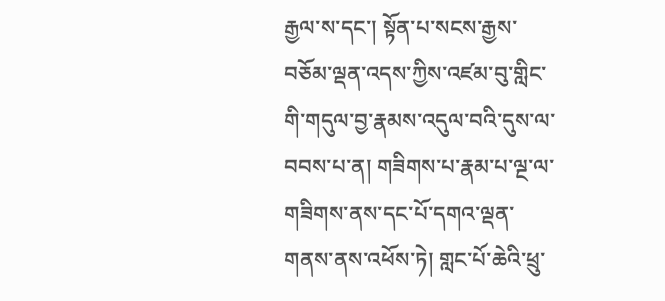རྒྱལ་ས་དང་། སྟོན་པ་སངས་རྒྱས་བཅོམ་ལྡན་འདས་ཀྱིས་འཛམ་བུ་གླིང་གི་གདུལ་བྱ་རྣམས་འདུལ་བའི་དུས་ལ་བབས་པ་ན། གཟིགས་པ་རྣམ་པ་ལྔ་ལ་གཟིགས་ནས་དང་པོ་དགའ་ལྡན་གནས་ནས་འཕོས་ཏེ། གླང་པོ་ཆེའི་ཕྲུ་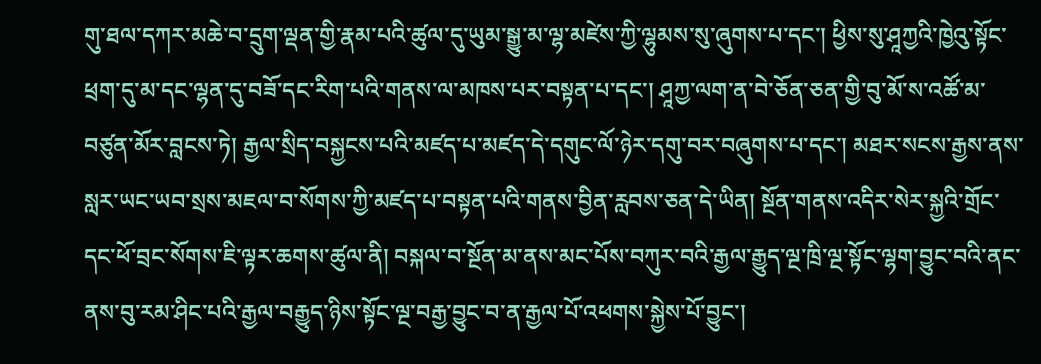གུ་ཐལ་དཀར་མཆེ་བ་དྲུག་ལྡན་གྱི་རྣམ་པའི་ཚུལ་དུ་ཡུམ་སྒྱུ་མ་ལྷ་མཛེས་ཀྱི་ལྷུམས་སུ་ཞུགས་པ་དང་། ཕྱིས་སུ་ཤཱཀྱའི་ཁྱེའུ་སྟོང་ཕྲག་དུ་མ་དང་ལྷན་དུ་བཟོ་དང་རིག་པའི་གནས་ལ་མཁས་པར་བསྟན་པ་དང་། ཤཱཀྱ་ལག་ན་བེ་ཅོན་ཅན་གྱི་བུ་མོ་ས་འཚོ་མ་བཙུན་མོར་བླངས་ཏེ། རྒྱལ་སྲིད་བསྐྱངས་པའི་མཛད་པ་མཛད་དེ་དགུང་ལོ་ཉེར་དགུ་བར་བཞུགས་པ་དང་། མཐར་སངས་རྒྱས་ནས་སླར་ཡང་ཡབ་སྲས་མཇལ་བ་སོགས་ཀྱི་མཛད་པ་བསྟན་པའི་གནས་བྱིན་རླབས་ཅན་དེ་ཡིན། སྔོན་གནས་འདིར་སེར་སྐྱའི་གྲོང་དང་ཕོ་བྲང་སོགས་ཇི་ལྟར་ཆགས་ཚུལ་ནི། བསྐལ་བ་སྔོན་མ་ནས་མང་པོས་བཀུར་བའི་རྒྱལ་རྒྱུད་ལྔ་ཁྲི་ལྔ་སྟོང་ལྷག་བྱུང་བའི་ནང་ནས་བུ་རམ་ཤིང་པའི་རྒྱལ་བརྒྱུད་ཉིས་སྟོང་ལྔ་བརྒྱ་བྱུང་བ་ན་རྒྱལ་པོ་འཕགས་སྐྱེས་པོ་བྱུང་།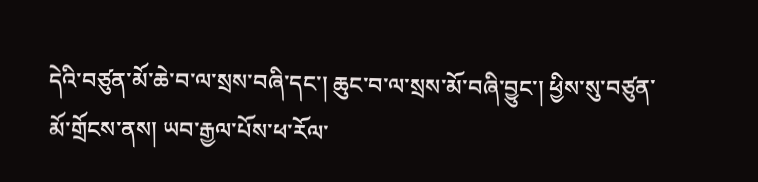དེའི་བཙུན་མོ་ཆེ་བ་ལ་སྲས་བཞི་དང་། ཆུང་བ་ལ་སྲས་མོ་བཞི་བྱུང་། ཕྱིས་སུ་བཙུན་མོ་གྲོངས་ནས། ཡབ་རྒྱལ་པོས་ཕ་ཪོལ་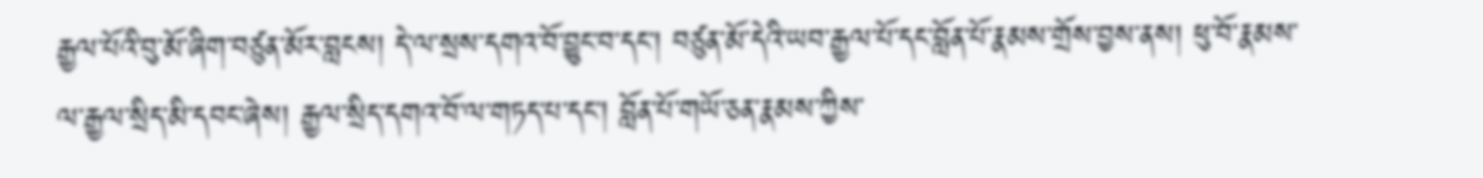རྒྱལ་པོའི་བུ་མོ་ཞིག་བཙུན་མོར་བླངས། དེ་ལ་སྲས་དགའ་བོ་བྱུང་བ་དང་། བཙུན་མོ་དེའི་ཡབ་རྒྱལ་པོ་དང་བློན་པོ་རྣམས་གྲོས་བྱས་ནས། ཕུ་བོ་རྣམས་ལ་རྒྱལ་སྲིད་མི་དབང་ཞེས། རྒྱལ་སྲིད་དགའ་བོ་ལ་གཏད་པ་དང་། བློན་པོ་གཡོ་ཅན་རྣམས་ཀྱིས་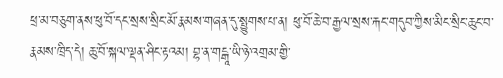ཕྲ་མ་བཅུག་ནས་ཕུ་བོ་དང་སྲས་སྲིང་མོ་རྣམས་གཞན་དུ་སྤྱུགས་པ་ན། ཕུ་བོ་ཆེ་བ་རྒྱལ་སྲས་རྐང་གདུབ་ཀྱིས་མིང་སྲིང་ཆུང་བ་རྣམས་ཁྲིད་དེ། ཆུ་བོ་སྐལ་ལྡན་ཤིང་རྟའམ། བྷ་ན་གངྒཱ་ཡི་ཉེ་འགྲམ་གྱི་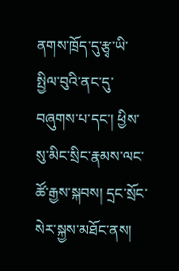ནགས་ཁྲོད་དུ་རྩྭ་ཡི་སྤྱིལ་བུའི་ནང་དུ་བཞུགས་པ་དང་། ཕྱིས་སུ་མིང་སྲིང་རྣམས་ལང་ཚོ་རྒྱས་སྐབས། དྲང་སྲོང་སེར་སྐྱས་མཐོང་ནས།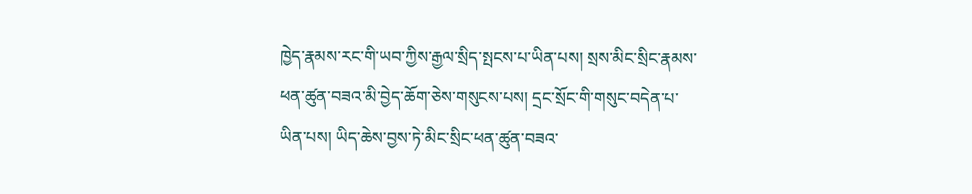ཁྱེད་རྣམས་རང་གི་ཡབ་ཀྱིས་རྒྱལ་སྲིད་སྤངས་པ་ཡིན་པས། སྲས་མིང་སྲིང་རྣམས་ཕན་ཚུན་བཟའ་མི་བྱེད་ཆོག་ཅེས་གསུངས་པས། དྲང་སྲོང་གི་གསུང་བདེན་པ་ཡིན་པས། ཡིད་ཆེས་བྱས་ཏེ་མིང་སྲིང་ཕན་ཚུན་བཟའ་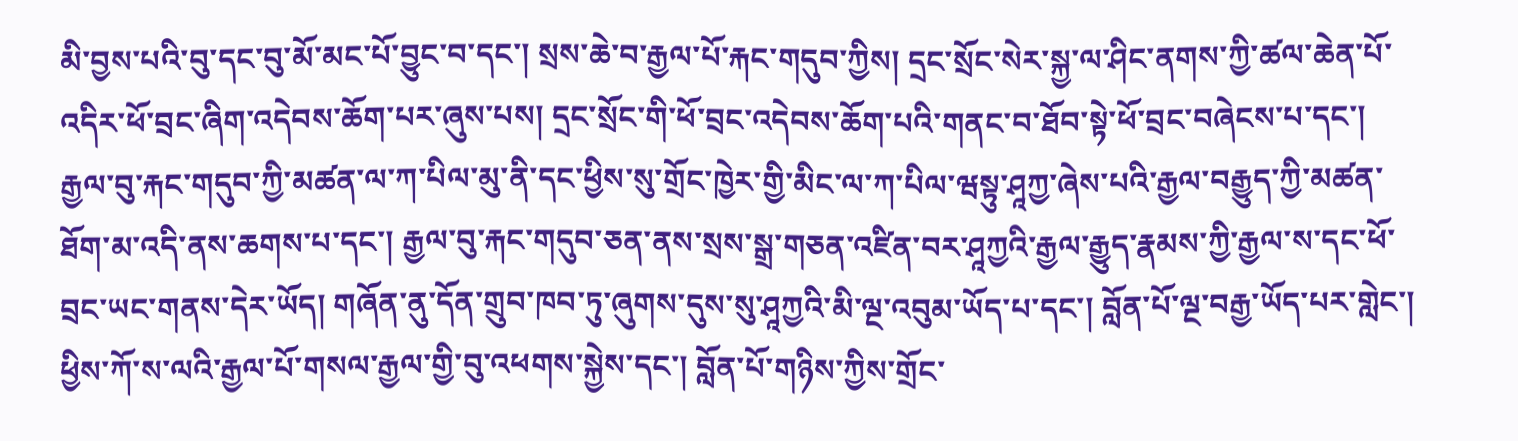མི་བྱས་པའི་བུ་དང་བུ་མོ་མང་པོ་བྱུང་བ་དང་། སྲས་ཆེ་བ་རྒྱལ་པོ་རྐང་གདུབ་ཀྱིས། དྲང་སྲོང་སེར་སྐྱ་ལ་ཤིང་ནགས་ཀྱི་ཚལ་ཆེན་པོ་འདིར་ཕོ་བྲང་ཞིག་འདེབས་ཆོག་པར་ཞུས་པས། དྲང་སྲོང་གི་ཕོ་བྲང་འདེབས་ཆོག་པའི་གནང་བ་ཐོབ་སྟེ་ཕོ་བྲང་བཞེངས་པ་དང་། རྒྱལ་བུ་རྐང་གདུབ་ཀྱི་མཚན་ལ་ཀ་པིལ་མུ་ནི་དང་ཕྱིས་སུ་གྲོང་ཁྱེར་གྱི་མིང་ལ་ཀ་པིལ་ཝསྟུ་ཤཱཀྱ་ཞེས་པའི་རྒྱལ་བརྒྱུད་ཀྱི་མཚན་ཐོག་མ་འདི་ནས་ཆགས་པ་དང་། རྒྱལ་བུ་རྐང་གདུབ་ཅན་ནས་སྲས་སྒྲ་གཅན་འཛིན་བར་ཤཱཀྱའི་རྒྱལ་རྒྱུད་རྣམས་ཀྱི་རྒྱལ་ས་དང་ཕོ་བྲང་ཡང་གནས་དེར་ཡོད། གཞོན་ནུ་དོན་གྲུབ་ཁབ་ཏུ་ཞུགས་དུས་སུ་ཤཱཀྱའི་མི་ལྔ་འབུམ་ཡོད་པ་དང་། བློན་པོ་ལྔ་བརྒྱ་ཡོད་པར་གླེང་། ཕྱིས་ཀོ་ས་ལའི་རྒྱལ་པོ་གསལ་རྒྱལ་གྱི་བུ་འཕགས་སྐྱེས་དང་། བློན་པོ་གཉིས་ཀྱིས་གྲོང་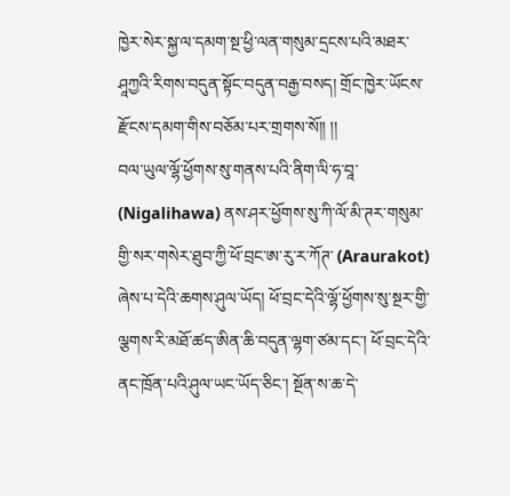ཁྱེར་སེར་སྐྱ་ལ་དམག་སྔ་ཕྱི་ལན་གསུམ་དྲངས་པའི་མཐར་ཤཱཀྱའི་རིགས་བདུན་སྟོང་བདུན་བརྒྱ་བསད། གྲོང་ཁྱེར་ཡོངས་རྫོངས་དམག་གིས་བཅོམ་པར་གྲགས་སོ།། །།
བལ་ཡུལ་ལྷོ་ཕྱོགས་སུ་གནས་པའི་ནིག་ལི་ཧ་བཱ་ (Nigalihawa) ནས་ཤར་ཕྱོགས་སུ་ཀི་ལོ་མི་ཊར་གསུམ་གྱི་སར་གསེར་ཐུབ་ཀྱི་ཕོ་བྲང་ཨ་རུ་ར་ཀོཊ་ (Araurakot) ཞེས་པ་དེའི་ཆགས་ཤུལ་ཡོད། ཕོ་བྲང་དེའི་ལྷོ་ཕྱོགས་སུ་སྔར་གྱི་ལྕགས་རི་མཐོ་ཚད་ཨིན་ཆི་བདུན་ལྷག་ཙམ་དང་། ཕོ་བྲང་དེའི་ནང་ཁྲོན་པའི་ཤུལ་ཡང་ཡོད་ཅིང་། སྔོན་ས་ཆ་དེ་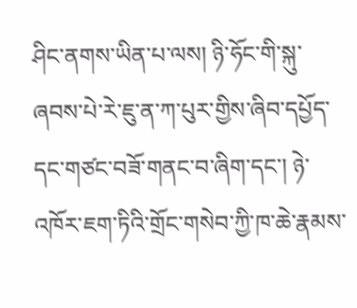ཤིང་ནགས་ཡིན་པ་ལས། ཉི་ཧོང་གི་སྐུ་ཞབས་པེ་རེ་ཇུ་ན་ཀ་པུར་གྱིས་ཞིབ་དཔྱོད་དང་གཙང་བཟོ་གནང་བ་ཞིག་དང་། ཉེ་འཁོར་ཇག་ཏིའི་གྲོང་གསེབ་ཀྱི་ཁ་ཆེ་རྣམས་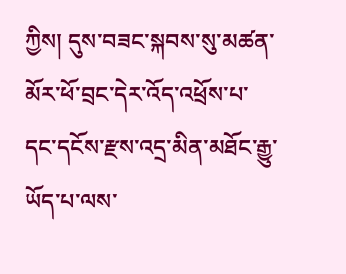ཀྱིས། དུས་བཟང་སྐབས་སུ་མཚན་མོར་ཕོ་བྲང་དེར་འོད་འཕྲོས་པ་དང་དངོས་རྫས་འདྲ་མིན་མཐོང་རྒྱུ་ཡོད་པ་ལས་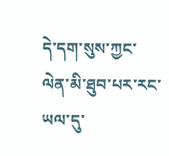དེ་དག་སུས་ཀྱང་ལེན་མི་ཐུབ་པར་རང་ཡལ་དུ་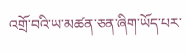འགྲོ་བའི་ཡ་མཚན་ཅན་ཞིག་ཡོད་པར་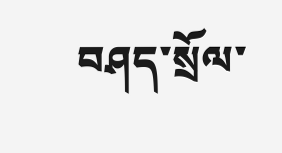བཤད་སྲོལ་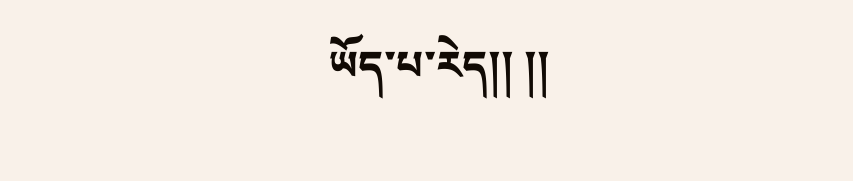ཡོད་པ་རེད།། །།